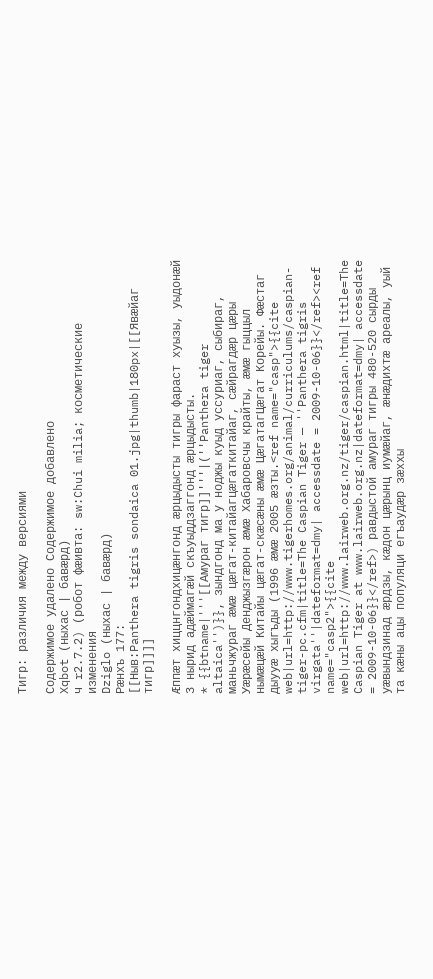Тигр: различия между версиями

Содержимое удалено Содержимое добавлено
Xqbot (ныхас | бавæрд)
ч r2.7.2) (робот фæивта: sw:Chui milia; косметические изменения
Dziglo (ныхас | бавæрд)
Рæнхъ 177:
[[Ныв:Panthera tigris sondaica 01.jpg|thumb|180px|[[Явæйаг тигр]]]]

Æппæт хиццнгондхицæнгонд æрцыдысты тигры фараст хуызы, уыдонæй 3 нырид адæймагæй скъуыддзаггонд æрцыдысты.
* {{btname|'''[[Амураг тигр]]'''|(''Panthera tiger altaica'')}}, зындгонд ма у ноджы куыд уссуриаг, сыбираг, маньчжураг æмæ цæгат-китайагцæгаткитайаг, сæйрагдæр цæры Уæрæсейы Денджызгæрон æмæ Хабаровсчы крайты, æмæ гыццыл нымæцæй Китайы цæгат-скæсæны æмæ ЦæгатагЦæгат Корейы. Фæстаг дыууæ хыгъды (1996 æмæ 2005 æзты.<ref name="casp">{{cite web|url=http://www.tigerhomes.org/animal/curriculums/caspian-tiger-pc.cfm|title=The Caspian Tiger — ''Panthera tigris virgata''|dateformat=dmy| accessdate = 2009-10-06}}</ref><ref name="casp2">{{cite web|url=http://www.lairweb.org.nz/tiger/caspian.html|title=The Caspian Tiger at www.lairweb.org.nz|dateformat=dmy| accessdate = 2009-10-06}}</ref>) равдыстой амураг тигры 480-520 сырды уæвындзинад æрдзы, кæдон цæрынц иумæйаг, æнæдихтæ ареалы, уый та кæны ацы популяци егъаудæр зæххы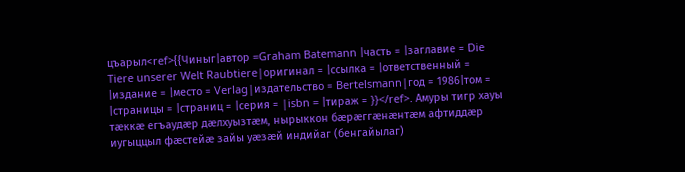цъарыл<ref>{{Чиныг|автор =Graham Batemann |часть = |заглавие = Die Tiere unserer Welt Raubtiere|оригинал = |ссылка = |ответственный = |издание = |место = Verlag|издательство = Bertelsmann|год = 1986|том = |страницы = |страниц = |серия = |isbn = |тираж = }}</ref>. Амуры тигр хауы тæккæ егъаудæр дæлхуызтæм, нырыккон бæрæггæнæнтæм афтиддæр иугыццыл фæстейæ зайы уæзæй индийаг (бенгайылаг)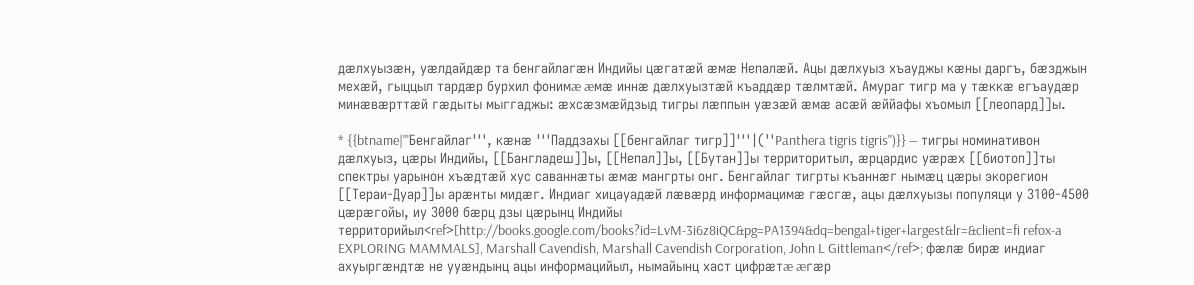дæлхуызæн, уæлдайдæр та бенгайлагæн Индийы цæгатæй æмæ Непалæй. Ацы дæлхуыз хъауджы кæны даргъ, бæзджын мехæй, гыццыл тардæр бурхил фонимæ æмæ иннæ дæлхуызтæй къаддæр тæлмтæй. Амураг тигр ма у тæккæ егъаудæр минæвæрттæй гæдыты мыггаджы: æхсæзмæйдзыд тигры лæппын уæзæй æмæ асæй æййафы хъомыл [[леопард]]ы.

* {{btname|'''Бенгайлаг''', кæнæ '''Паддзахы [[бенгайлаг тигр]]'''|(''Panthera tigris tigris'')}} — тигры номинативон дæлхуыз, цæры Индийы, [[Бангладеш]]ы, [[Непал]]ы, [[Бутан]]ы территоритыл, æрцардис уæрæх [[биотоп]]ты спектры уарынон хъæдтæй хус саваннæты æмæ мангрты онг. Бенгайлаг тигрты къаннæг нымæц цæры экорегион [[Тераи-Дуар]]ы арæнты мидæг. Индиаг хицауадæй лæвæрд информацимæ гæсгæ, ацы дæлхуызы популяци у 3100-4500 цæрæгойы, иу 3000 бæрц дзы цæрынц Индийы территорийыл<ref>[http://books.google.com/books?id=LvM-3i6z8iQC&pg=PA1394&dq=bengal+tiger+largest&lr=&client=fi refox-a EXPLORING MAMMALS], Marshall Cavendish, Marshall Cavendish Corporation, John L Gittleman</ref>; фæлæ бирæ индиаг ахуыргæндтæ не ууæндынц ацы информацийыл, нымайынц хаст цифрæтæ æгæр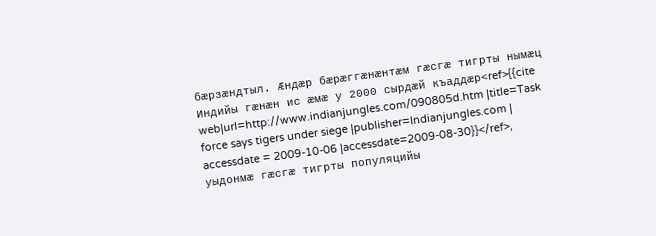бæрзæндтыл. Æндæр бæрæггæнæнтæм гæсгæ тигрты нымæц Индийы гæнæн ис æмæ у 2000 сырдæй къаддæр<ref>{{cite web|url=http://www.indianjungles.com/090805d.htm |title=Task force says tigers under siege |publisher=Indianjungles.com | accessdate = 2009-10-06 |accessdate=2009-08-30}}</ref>, уыдонмæ гæсгæ тигрты популяцийы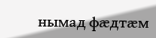нымад фæдтæм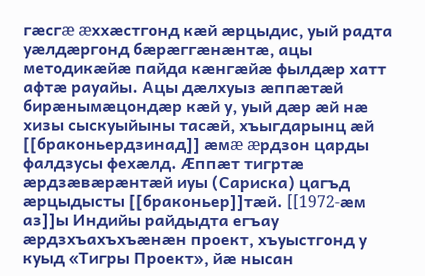гæсгæ æххæстгонд кæй æрцыдис, уый радта уæлдæргонд бæрæггæнæнтæ, ацы методикæйæ пайда кæнгæйæ фылдæр хатт афтæ рауайы. Ацы дæлхуыз æппæтæй бирæнымæцондæр кæй у, уый дæр æй нæ хизы сыскуыйыны тасæй, хъыгдарынц æй [[браконьердзинад]] æмæ æрдзон царды фалдзусы фехæлд. Æппæт тигртæ æрдзæвæрæнтæй иуы (Сариска) цагъд æрцыдысты [[браконьер]]тæй. [[1972-æм аз]]ы Индийы райдыдта егъау æрдзхъахъхъæнæн проект, хъуыстгонд у куыд «Тигры Проект», йæ нысан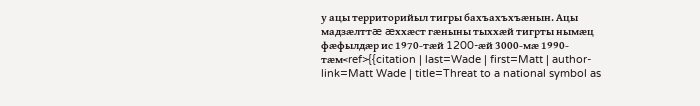у ацы территорийыл тигры бахъахъхъæнын. Ацы мадзæлттæ æххæст гæныны тыххæй тигрты нымæц фæфылдæр ис 1970-тæй 1200-æй 3000-мæ 1990-тæм<ref>{{citation | last=Wade | first=Matt | author-link=Matt Wade | title=Threat to a national symbol as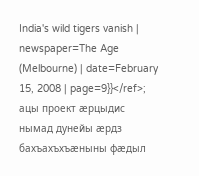India's wild tigers vanish | newspaper=The Age (Melbourne) | date=February 15, 2008 | page=9}}</ref>; ацы проект æрцыдис нымад дунейы æрдз бахъахъхъæныны фæдыл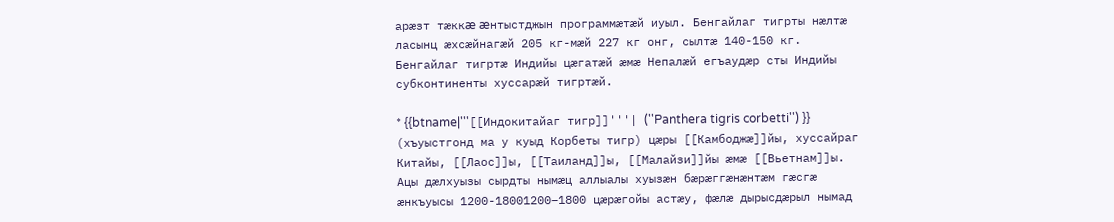арæзт тæккæ æнтыстджын программæтæй иуыл. Бенгайлаг тигрты нæлтæ ласынц æхсæйнагæй 205 кг-мæй 227 кг онг, сылтæ 140-150 кг. Бенгайлаг тигртæ Индийы цæгатæй æмæ Непалæй егъаудæр сты Индийы субконтиненты хуссарæй тигртæй.

* {{btname|'''[[Индокитайаг тигр]]'''| (''Panthera tigris corbetti'') }} (хъуыстгонд ма у куыд Корбеты тигр) цæры [[Камбоджæ]]йы, хуссайраг Китайы, [[Лаос]]ы, [[Таиланд]]ы, [[Малайзи]]йы æмæ [[Вьетнам]]ы. Ацы дæлхуызы сырдты нымæц аллыалы хуызæн бæрæггæнæнтæм гæсгæ æнкъуысы 1200-18001200–1800 цæрæгойы астæу, фæлæ дырысдæрыл нымад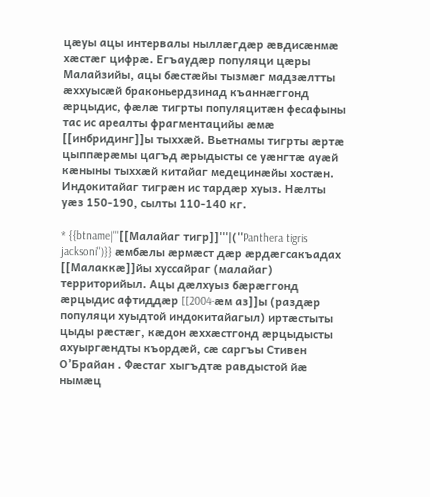цæуы ацы интервалы ныллæгдæр æвдисæнмæ хæстæг цифрæ. Егъаудæр популяци цæры Малайзийы, ацы бæстæйы тызмæг мадзæлтты æххуысæй браконьердзинад къаннæггонд æрцыдис, фæлæ тигрты популяцитæн фесафыны тас ис ареалты фрагментацийы æмæ [[инбридинг]]ы тыххæй. Вьетнамы тигрты æртæ цыппæрæмы цагъд æрыдысты се уæнгтæ ауæй кæныны тыххæй китайаг медецинæйы хостæн. Индокитайаг тигрæн ис тардæр хуыз. Нæлты уæз 150-190, сылты 110-140 кг.

* {{btname|'''[[Малайаг тигр]]'''|(''Panthera tigris jacksoni'')}} æмбæлы æрмæст дæр æрдæгсакъадах [[Малаккæ]]йы хуссайраг (малайаг) территорийыл. Ацы дæлхуыз бæрæггонд æрцыдис афтиддæр [[2004-æм аз]]ы (раздæр популяци хуыдтой индокитайагыл) иртæстыты цыды рæстæг, кæдон æххæстгонд æрцыдысты ахуыргæндты къордæй, сæ саргъы Стивен О’Брайан . Фæстаг хыгъдтæ равдыстой йæ нымæц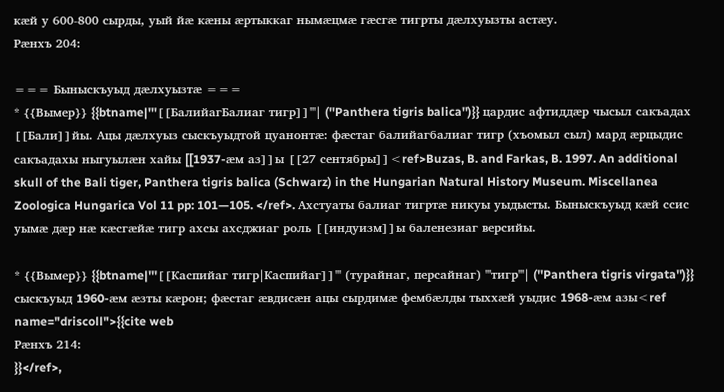кæй у 600-800 сырды, уый йæ кæны æртыккаг нымæцмæ гæсгæ тигрты дæлхуызты астæу.
Рæнхъ 204:

=== Быныскъуыд дæлхуызтæ ===
* {{Вымер}} {{btname|'''[[БалийагБалиаг тигр]]'''| (''Panthera tigris balica'')}} цардис афтиддæр чысыл сакъадах [[Бали]]йы. Ацы дæлхуыз сыскъуыдтой цуанонтæ: фæстаг балийагбалиаг тигр (хъомыл сыл) мард æрцыдис сакъадахы ныгуылæн хайы [[1937-æм аз]]ы [[27 сентябры]]<ref>Buzas, B. and Farkas, B. 1997. An additional skull of the Bali tiger, Panthera tigris balica (Schwarz) in the Hungarian Natural History Museum. Miscellanea Zoologica Hungarica Vol 11 pp: 101—105. </ref>. Ахстуаты балиаг тигртæ никуы уыдысты. Быныскъуыд кæй ссис уымæ дæр нæ кæсгæйæ тигр ахсы ахсджиаг роль [[индуизм]]ы баленезиаг версийы.

* {{Вымер}} {{btname|'''[[Каспийаг тигр|Каспийаг]]''' (турайнаг, персайнаг) '''тигр'''| (''Panthera tigris virgata'')}} сыскъуыд 1960-æм æзты кæрон; фæстаг æвдисæн ацы сырдимæ фембæлды тыххæй уыдис 1968-æм азы<ref name="driscoll">{{cite web
Рæнхъ 214:
}}</ref>,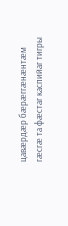цавæрдæр бæрæггæнæнтæм гæсгæ та фæстаг каспийаг тигры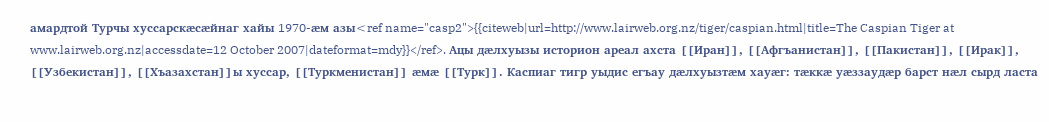амардтой Турчы хуссарскæсæйнаг хайы 1970-æм азы<ref name="casp2">{{citeweb|url=http://www.lairweb.org.nz/tiger/caspian.html|title=The Caspian Tiger at www.lairweb.org.nz|accessdate=12 October 2007|dateformat=mdy}}</ref>. Ацы дæлхуызы историон ареал ахста [[Иран]], [[Афгъанистан]], [[Пакистан]], [[Ирак]], [[Узбекистан]], [[Хъазахстан]]ы хуссар, [[Туркменистан]] æмæ [[Турк]]. Каспиаг тигр уыдис егъау дæлхуызтæм хауæг: тæккæ уæззаудæр барст нæл сырд ласта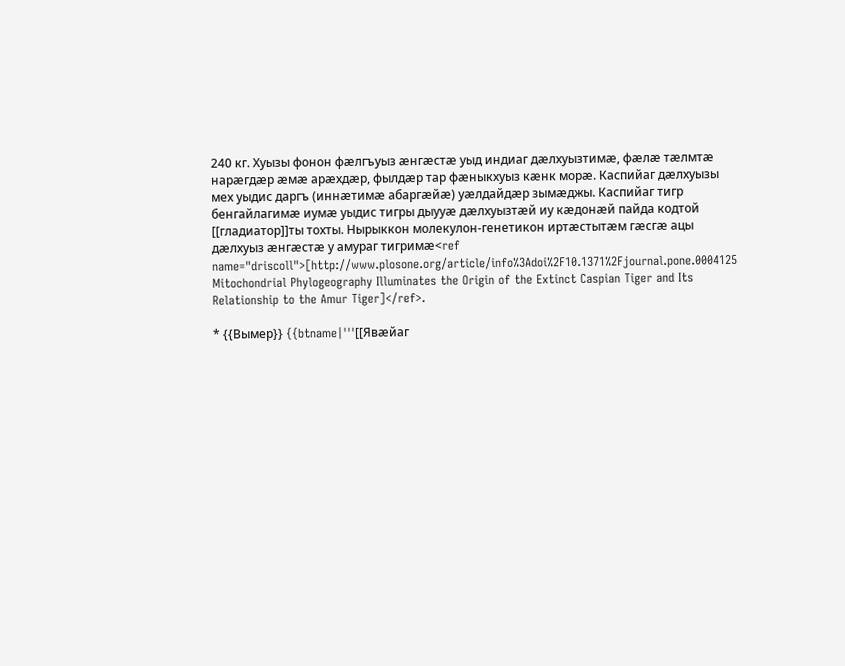240 кг. Хуызы фонон фæлгъуыз æнгæстæ уыд индиаг дæлхуызтимæ, фæлæ тæлмтæ нарæгдæр æмæ арæхдæр, фылдæр тар фæныкхуыз кæнк морæ. Каспийаг дæлхуызы мех уыдис даргъ (иннæтимæ абаргæйæ) уæлдайдæр зымæджы. Каспийаг тигр бенгайлагимæ иумæ уыдис тигры дыууæ дæлхуызтæй иу кæдонæй пайда кодтой [[гладиатор]]ты тохты. Нырыккон молекулон-генетикон иртæстытæм гæсгæ ацы дæлхуыз æнгæстæ у амураг тигримæ<ref name="driscoll">[http://www.plosone.org/article/info%3Adoi%2F10.1371%2Fjournal.pone.0004125 Mitochondrial Phylogeography Illuminates the Origin of the Extinct Caspian Tiger and Its Relationship to the Amur Tiger]</ref>.

* {{Вымер}} {{btname|'''[[Явæйаг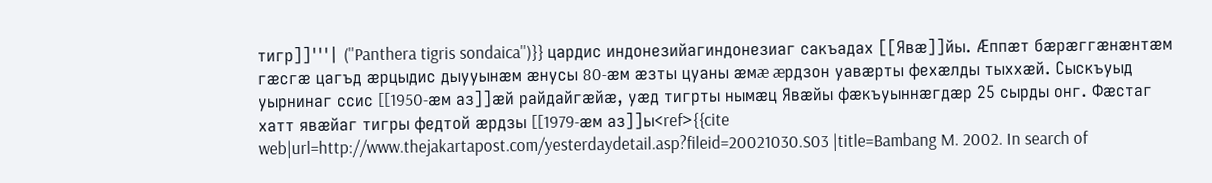тигр]]'''| (''Panthera tigris sondaica'')}} цардис индонезийагиндонезиаг сакъадах [[Явæ]]йы. Æппæт бæрæггæнæнтæм гæсгæ цагъд æрцыдис дыууынæм æнусы 80-æм æзты цуаны æмæ æрдзон уавæрты фехæлды тыххæй. Сыскъуыд уырнинаг ссис [[1950-æм аз]]æй райдайгæйæ, уæд тигрты нымæц Явæйы фæкъуыннæгдæр 25 сырды онг. Фæстаг хатт явæйаг тигры федтой æрдзы [[1979-æм аз]]ы<ref>{{cite web|url=http://www.thejakartapost.com/yesterdaydetail.asp?fileid=20021030.S03 |title=Bambang M. 2002. In search of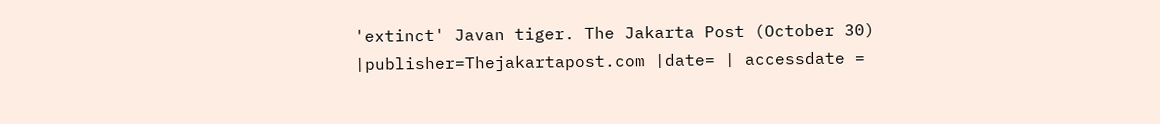'extinct' Javan tiger. The Jakarta Post (October 30) |publisher=Thejakartapost.com |date= | accessdate =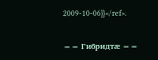2009-10-06}}</ref>.

== Гибридтæ ==